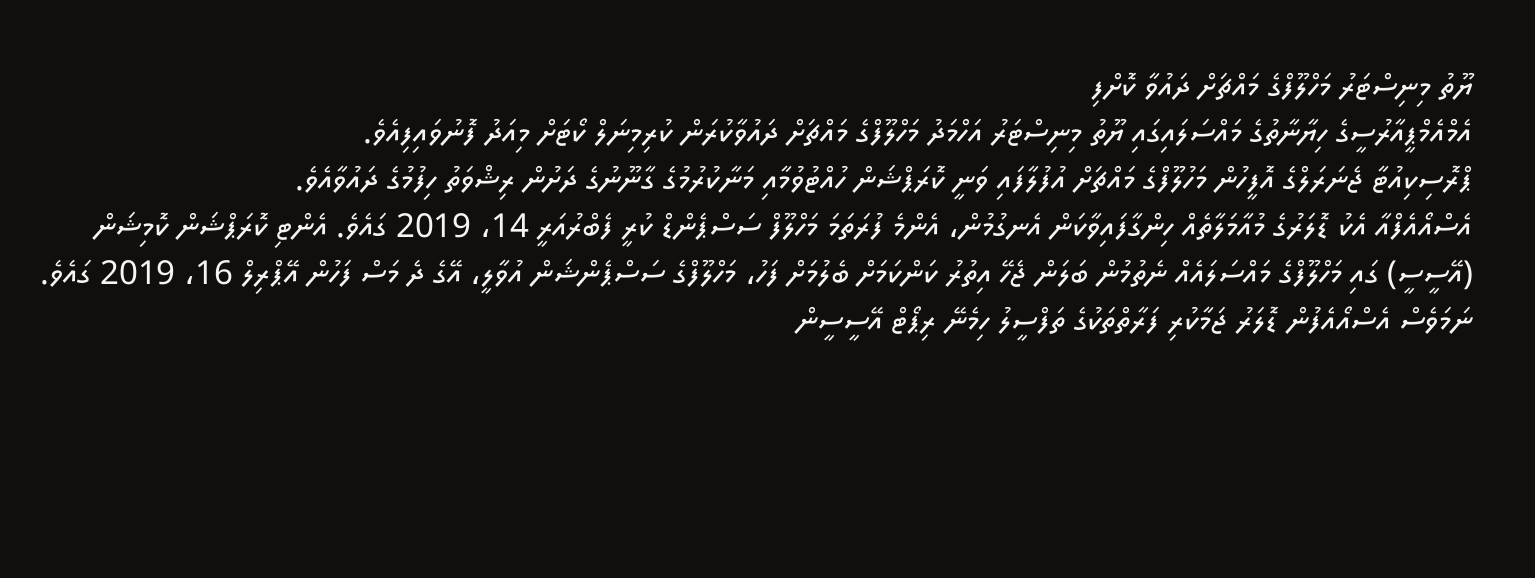ޔޫތު މިނިސްޓަރު މަހްލޫފްގެ މައްޗަށް ދައުވާ ކޮށްފި
އެމްއެމްޕީއާރުސީގެ ހިޔާނާތުގެ މައްސަލައިގައި ޔޫތު މިނިސްޓަރު އަހްމަދު މަހްލޫފްގެ މައްޗަށް ދައުވާކުރަން ކުރިމިނަލް ކޯޓަށް މިއަދު ފޮނުވައިފިއެވެ.
ޕްރޮސިކިއުޓާ ޖެނަރަލްގެ އޮފީހުން މަހުލޫފްގެ މައްޗަށް އުފުލާފައި ވަނީ ކޮރަޕްޝަން ހުއްޓުވުމާއި މަނާކުރުމުގެ ގާނޫނުގެ ދަށުން ރިޝްވަތު ހިފުމުގެ ދައުވާއެވެ.
އެސްއޯއެފްއާ އެކު ޑޮލަރުގެ މުއާމަލާތެއް ހިންގާފައިވާކަން އެނގުމުން، އެންމެ ފުރަތަމަ މަހްލޫފް ސަސްޕެންޑް ކުރީ ފެބްރުއަރީ 14، 2019 ގައެވެ. އެންޓި ކޮރަޕްޝަން ކޮމިޝަން (އޭސީސީ) ގައި މަހްލޫފްގެ މައްސަލައެއް ނެތުމުން ބަލަން ޖެހޭ އިތުރު ކަންކަމަށް ބެލުމަށް ފަހު، މަހްލޫފްގެ ސަސްޕެންޝަން އުވާލީ، އޭގެ ދެ މަސް ފަހުން އޭޕްރިލް 16، 2019 ގައެވެ.
ނަމަވެސް އެސްއޯއެފުން ޑޮލަރު ޖަމާކުރި ފަރާތްތަކުގެ ތަފްސީލު ހިމެނޭ ރިޕޯޓް އޭސީސީން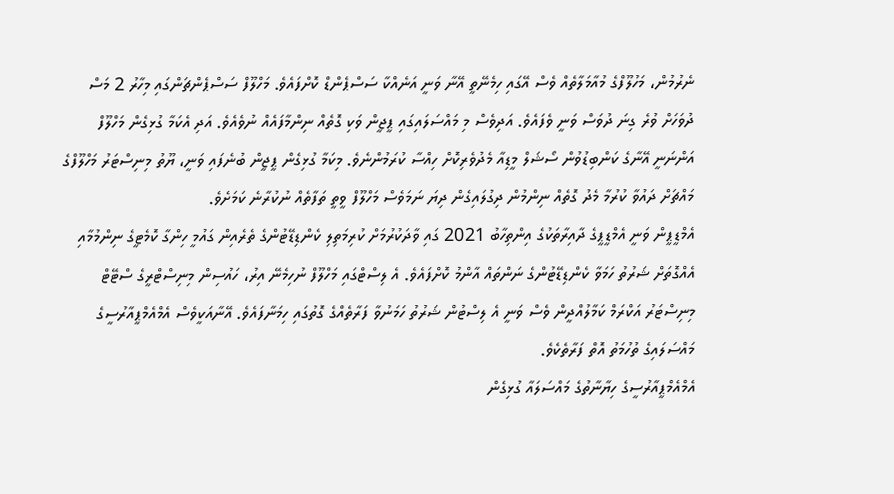ނެރުމުން، މަހުލޫފްގެ މުއާމަލާތެއް ވެސް އޭގައި ހިމެނޭތީ އޭނާ ވަނީ އަނެއްކާ ސަސްޕެންޑް ކޮށްފައެވެ. މަހްލޫފް ސަސްޕެންޗަންގައި މިހާރު 2 މަސް ދުވަހަށް ވުރެ ގިނަ ދުވަސް ވަނީ ވެފައެވެ. އަދިވެސް މި މައްސަލައިގައި ޕީޖީން ވަކި ގޮތެއް ނިންމާފައެއް ނުވެއެވެ. އަދި އެކަމާ ގުޅިގެން މަހްލޫފް އަންނަނީ އޭނާގެ ކަންބިޑުވުން ސޯޝަލް މީޑިއާ މެދުވެރިކޮށް ހިއްސާ ކުރަމުންނެވެ. މިކަމާ ގުޅިގެން ޕީޖީން ބުނެފައި ވަނީ، ޔޫތު މިނިސްޓަރު މަހްލޫފްގެ މައްޗަށް ދައުވާ ކުރުމާ މެދު ގޮތެއް ނިންމުން ދިގުލައިގެން ދިޔަ ނަމަވެސް މަހްލޫފް ވީތީ ތަފާތެއް ނުކުރާނެ ކަމަށެވެ.
އެމްޑީޕީން ވަނީ އެމްޑީޕީގެ ދާއިރާތަކުގެ އިންތިހާބު 2021 ގައި ވާދަކުރުމަށް ކުރިމަތިލި ކެންޑިޑޭޓުންގެ ތެރެއިން ގައުމީ ހިންގާ ކޮމެޓީގެ ނިންމުމާއި އެއްގޮތަށް ޝަރުތު ހަމަވާ ކެންޑިޑޭޓުންގެ ނަންތައް އާންމު ކޮށްފައެވެ. އެ ލިސްޓްގައި މަހްލޫފް ނުހިމެނޭ އިރު، ހައުސިން މިނިސްޓްރީގެ ސްޓޭޓް މިނިސްޓަރު އަކްރަމް ކަމާލުއްދީން ވެސް ވަނީ އެ ލިސްޓުން ޝަރުތު ހަމަނުވާ ފަރާތެއްގެ ގޮތުގައި ހިމަނާފައެވެ. އޭނާއަކީވެސް އެމްއެމްޕީއާރުސީގެ މައްސަލައިގެ ތުހުމަތު އޮތް ފަރާތެކެވެ.
އެމްއެމްޕީއާރުސީގެ ހިޔާނާތުގެ މައްސަލައާ ގުޅިގެން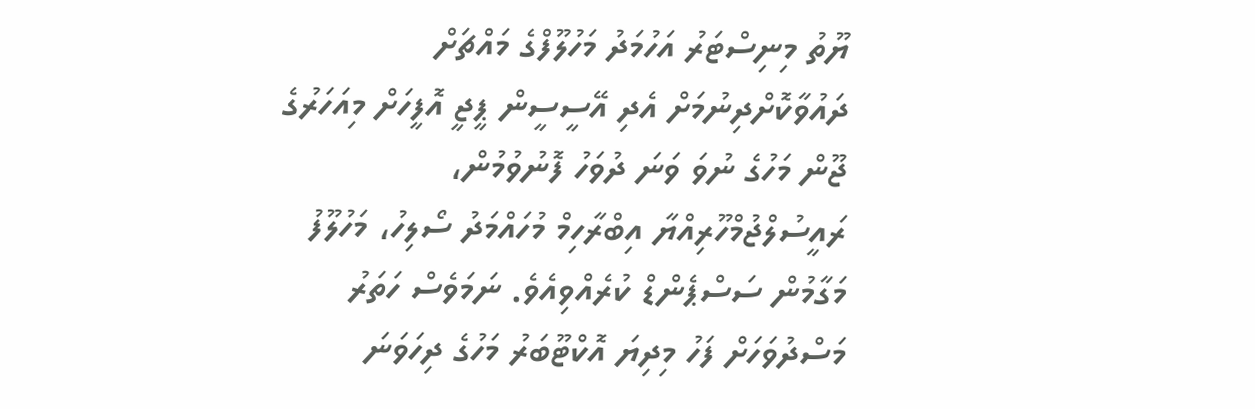ޔޫތު މިނިސްޓަރު އަހުމަދު މަހުލޫފްގެ މައްޗަށް ދައުވާކޮށްދިނުމަށް އެދި އޭސީސީން ޕީޖީ އޮފީހަށް މިއަހަރުގެ ޖޫން މަހުގެ ނުވަ ވަނަ ދުވަހު ފޮނުވުމުން، ރައީސުލްޖުމްހޫރިއްޔާ އިބްރާހިމް މުހައްމަދު ސޯލިހު، މަހުލޫފު މަގާމުން ސަސްޕެންޑް ކުރެއްވިއެވެ. ނަމަވެސް ހަތަރު މަސްދުވަހަށް ފަހު މިދިޔަ އޮކްޓޫބަރު މަހުގެ ދިހަވަނަ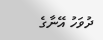ދުވަހު އޭނާގެ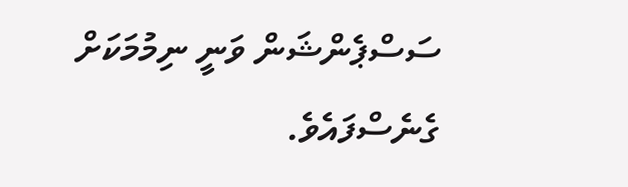ސަސްޕެންޝަން ވަނީ ނިމުމަކަށް ގެނެސްފައެވެ.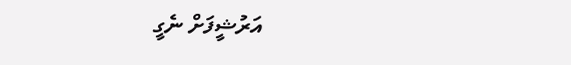އަރުޝީފަށް ނެގީ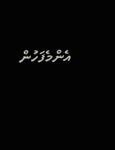އެންމެފަހުން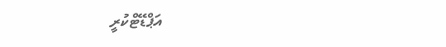އަޕްޑޭޓްކުރީ